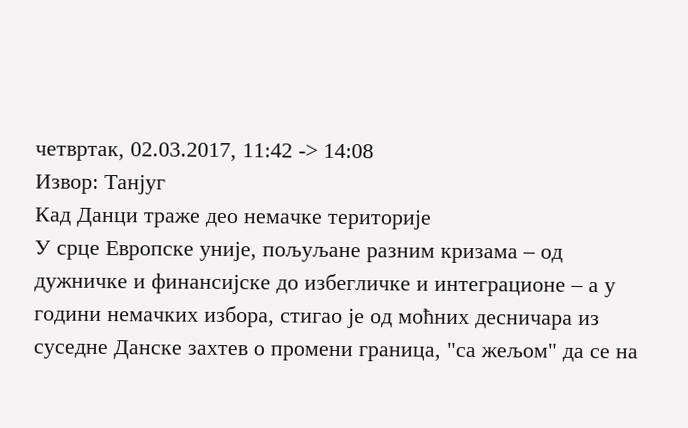четвртак, 02.03.2017, 11:42 -> 14:08
Извор: Танјуг
Кад Данци траже део немачке територије
У срце Европске уније, пољуљане разним кризама – од дужничке и финансијске до избегличке и интеграционе – а у години немачких избора, стигао је од моћних десничара из суседне Данске захтев о промени граница, "са жељом" да се на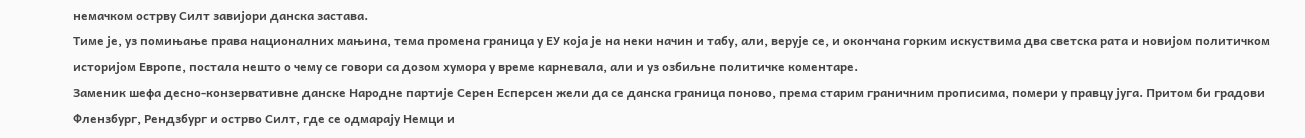немачком острву Силт завијори данска застава.
Тиме је, уз помињање права националних мањина, тема промена граница у ЕУ која је на неки начин и табу, али, верује се, и окончана горким искуствима два светска рата и новијом политичком историјом Европе, постала нешто о чему се говори са дозом хумора у време карневала, али и уз озбиљне политичке коментаре.
Заменик шефа десно-конзервативне данске Народне партије Серен Есперсен жели да се данска граница поново, према старим граничним прописима, помери у правцу југа. Притом би градови Флензбург, Рендзбург и острво Силт, где се одмарају Немци и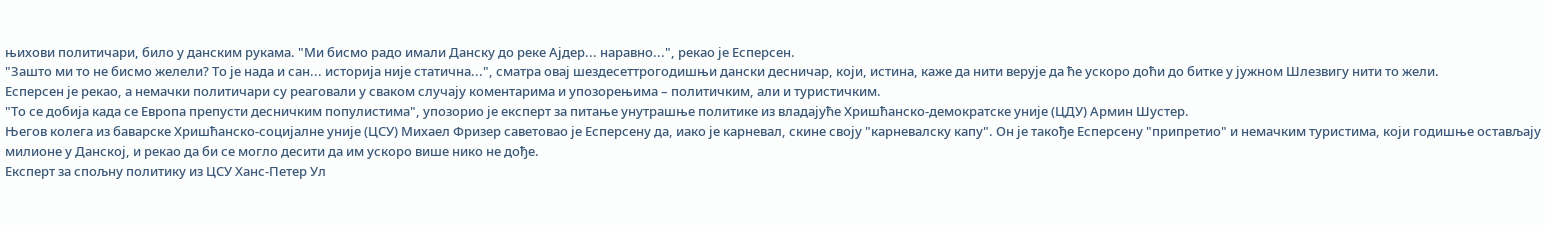њихови политичари, било у данским рукама. "Ми бисмо радо имали Данску до реке Ајдер... наравно...", рекао је Есперсен.
"Зашто ми то не бисмо желели? То је нада и сан... историја није статична...", сматра овај шездесеттрогодишњи дански десничар, који, истина, каже да нити верује да ће ускоро доћи до битке у јужном Шлезвигу нити то жели.
Есперсен је рекао, а немачки политичари су реаговали у сваком случају коментарима и упозорењима – политичким, али и туристичким.
"То се добија када се Европа препусти десничким популистима", упозорио је експерт за питање унутрашње политике из владајуће Хришћанско-демократске уније (ЦДУ) Армин Шустер.
Његов колега из баварске Хришћанско-социјалне уније (ЦСУ) Михаел Фризер саветовао је Есперсену да, иако је карневал, скине своју "карневалску капу". Он је такође Есперсену "припретио" и немачким туристима, који годишње остављају милионе у Данској, и рекао да би се могло десити да им ускоро више нико не дође.
Експерт за спољну политику из ЦСУ Ханс-Петер Ул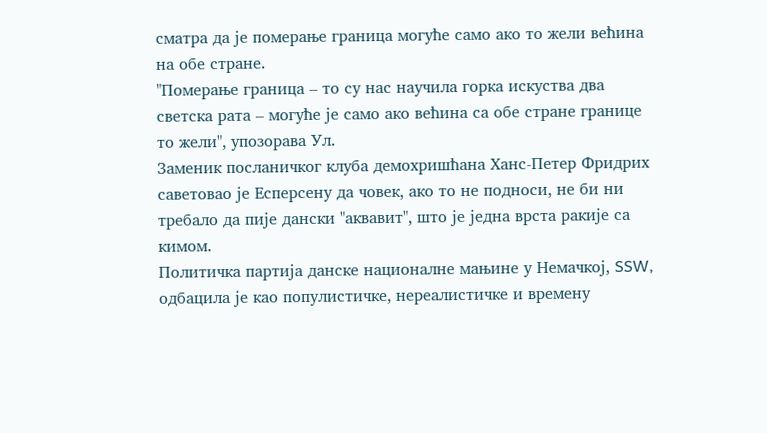сматра да је померање граница могуће само ако то жели већина на обе стране.
"Померање граница – то су нас научила горка искуства два светска рата – могуће је само ако већина са обе стране границе то жели", упозорава Ул.
Заменик посланичког клуба демохришћана Ханс-Петер Фридрих саветовао је Есперсену да човек, ако то не подноси, не би ни требало да пије дански "аквавит", што је једна врста ракије са кимом.
Политичка партија данске националне мањине у Немачкој, SSW, одбацила је као популистичке, нереалистичке и времену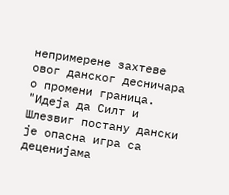непримерене захтеве овог данског десничара о промени граница.
"Идеја да Силт и Шлезвиг постану дански је опасна игра са деценијама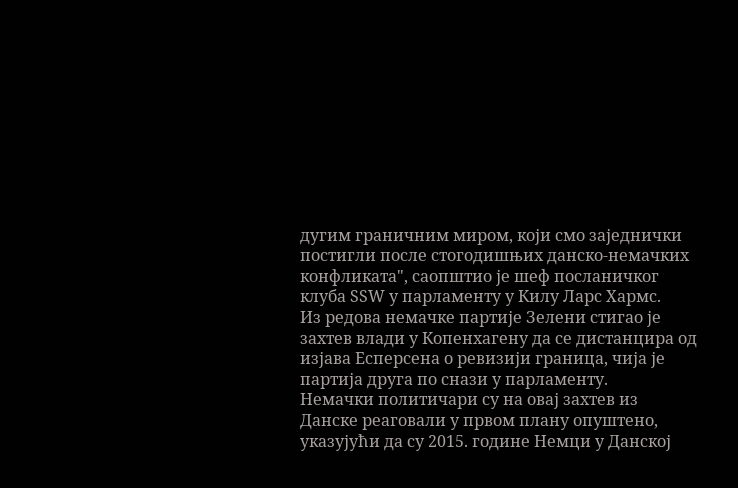дугим граничним миром, који смо заједнички постигли после стогодишњих данско-немачких конфликата", саопштио је шеф посланичког клуба SSW у парламенту у Килу Ларс Хармс.
Из редова немачке партије Зелени стигао је захтев влади у Копенхагену да се дистанцира од изјава Есперсена о ревизији граница, чија је партија друга по снази у парламенту.
Немачки политичари су на овај захтев из Данске реаговали у првом плану опуштено, указујући да су 2015. године Немци у Данској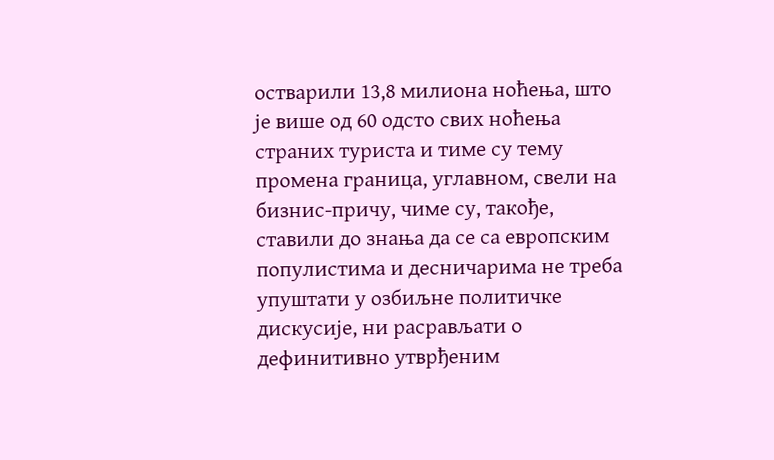остварили 13,8 милиона ноћења, што је више од 60 одсто свих ноћења страних туриста и тиме су тему промена граница, углавном, свели на бизнис-причу, чиме су, такође, ставили до знања да се са европским популистима и десничарима не треба упуштати у озбиљне политичке дискусије, ни расрављати о дефинитивно утврђеним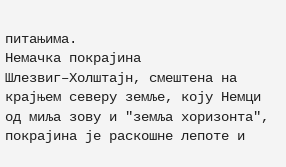питањима.
Немачка покрајина Шлезвиг–Холштајн, смештена на крајњем северу земље, коју Немци од миља зову и "земља хоризонта", покрајина је раскошне лепоте и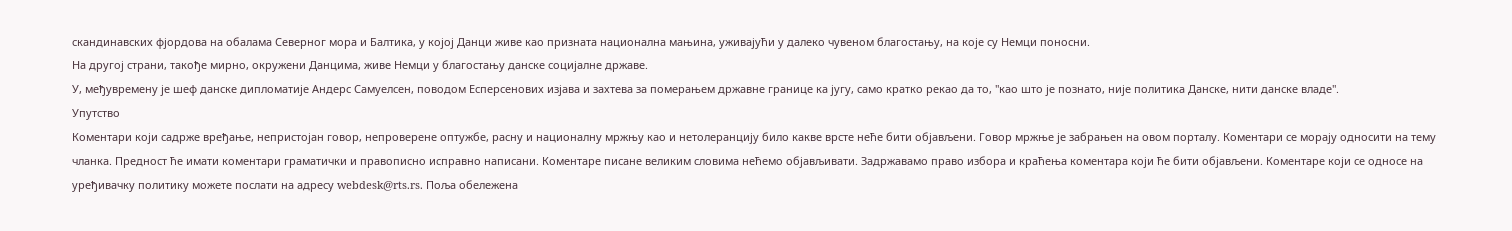скандинавских фјордова на обалама Северног мора и Балтика, у којој Данци живе као призната национална мањина, уживајући у далеко чувеном благостању, на које су Немци поносни.
На другој страни, такође мирно, окружени Данцима, живе Немци у благостању данске социјалне државе.
У, међувремену је шеф данске дипломатије Андерс Самуелсен, поводом Есперсенових изјава и захтева за померањем државне границе ка југу, само кратко рекао да то, "као што је познато, није политика Данске, нити данске владе".
Упутство
Коментари који садрже вређање, непристојан говор, непроверене оптужбе, расну и националну мржњу као и нетолеранцију било какве врсте неће бити објављени. Говор мржње је забрањен на овом порталу. Коментари се морају односити на тему чланка. Предност ће имати коментари граматички и правописно исправно написани. Коментаре писане великим словима нећемо објављивати. Задржавамо право избора и краћења коментара који ће бити објављени. Коментаре који се односе на уређивачку политику можете послати на адресу webdesk@rts.rs. Поља обележена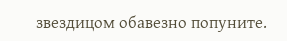звездицом обавезно попуните.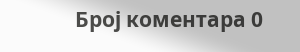Број коментара 0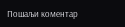Пошаљи коментар